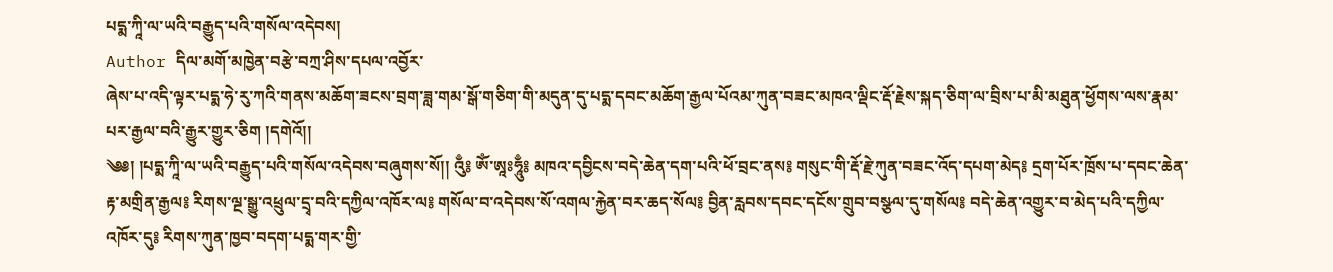པདྨ་ཀཱི་ལ་ཡའི་བརྒྱུད་པའི་གསོལ་འདེབས།
Author དིལ་མགོ་མཁྱེན་བརྩེ་བཀྲ་ཤིས་དཔལ་འབྱོར་
ཞེས་པ་འདི་ལྟར་པདྨ་ཧེ་རུ་ཀའི་གནས་མཆོག་ཟངས་བྲག་ཟླ་གམ་སྒོ་གཅིག་གི་མདུན་དུ་པདྨ་དབང་མཆོག་རྒྱལ་པོའམ་ཀུན་བཟང་མཁའ་ལྡིང་རྡོ་རྗེས་སྐད་ཅིག་ལ་བྲིས་པ་མི་མཐུན་ཕྱོགས་ལས་རྣམ་པར་རྒྱལ་བའི་རྒྱུར་གྱུར་ཅིག །དགེའོ།།
༄༅། །པདྨ་ཀཱི་ལ་ཡའི་བརྒྱུད་པའི་གསོལ་འདེབས་བཞུགས་སོ།། འུྃ༔ ཨོཾ་ཨཱཿཧཱུྃ༔ མཁའ་དབྱིངས་བདེ་ཆེན་དག་པའི་ཕོ་བྲང་ནས༔ གསུང་གི་རྡོ་རྗེ་ཀུན་བཟང་འོད་དཔག་མེད༔ དྲག་པོར་ཁྲོས་པ་དབང་ཆེན་རྟ་མགྲིན་རྒྱལ༔ རིགས་ལྔ་སྒྱུ་འཕྲུལ་དྲྭ་བའི་དཀྱིལ་འཁོར་ལ༔ གསོལ་བ་འདེབས་སོ་འགལ་རྐྱེན་བར་ཆད་སོལ༔ བྱིན་རླབས་དབང་དངོས་གྲུབ་བསྩལ་དུ་གསོལ༔ བདེ་ཆེན་འགྱུར་བ་མེད་པའི་དཀྱིལ་འཁོར་དུ༔ རིགས་ཀུན་ཁྱབ་བདག་པདྨ་གར་གྱི་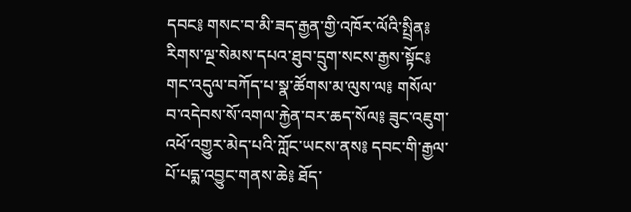དབང༔ གསང་བ་མི་ཟད་རྒྱན་གྱི་འཁོར་ལོའི་སྤྲིན༔ རིགས་ལྔ་སེམས་དཔའ་ཐུབ་དྲུག་སངས་རྒྱས་སྟོང༔ གང་འདུལ་བཀོད་པ་སྣ་ཚོགས་མ་ལུས་ལ༔ གསོལ་བ་འདེབས་སོ་འགལ་རྐྱེན་བར་ཆད་སོལ༔ ཟུང་འཇུག་འཕོ་འགྱུར་མེད་པའི་ཀློང་ཡངས་ནས༔ དབང་གི་རྒྱལ་པོ་པདྨ་འབྱུང་གནས་ཆེ༔ ཐོད་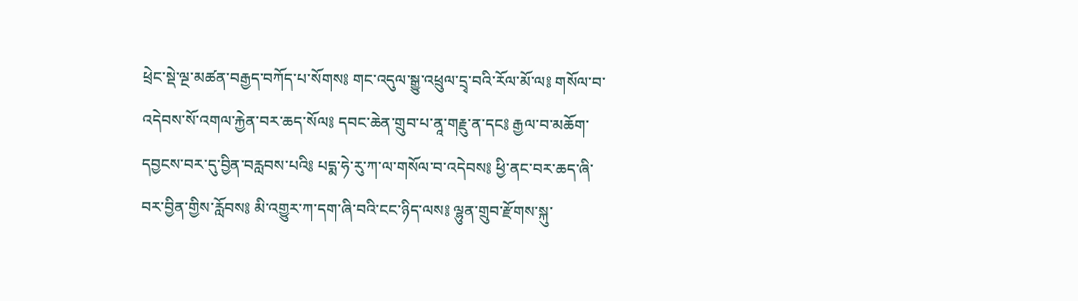ཕྲེང་སྡེ་ལྔ་མཚན་བརྒྱད་བཀོད་པ་སོགས༔ གང་འདུལ་སྒྱུ་འཕྲུལ་དྲྭ་བའི་རོལ་མོ་ལ༔ གསོལ་བ་འདེབས་སོ་འགལ་རྐྱེན་བར་ཆད་སོལ༔ དབང་ཆེན་གྲུབ་པ་ནཱ་གརྗུ་ན་དང༔ རྒྱལ་བ་མཆོག་དབྱངས་བར་དུ་བྱིན་བརླབས་པའི༔ པདྨ་ཧེ་རུ་ཀ་ལ་གསོལ་བ་འདེབས༔ ཕྱི་ནང་བར་ཆད་ཞི་བར་བྱིན་གྱིས་རློབས༔ མི་འགྱུར་ཀ་དག་ཞི་བའི་ངང་ཉིད་ལས༔ ལྷུན་གྲུབ་རྫོགས་སྐུ་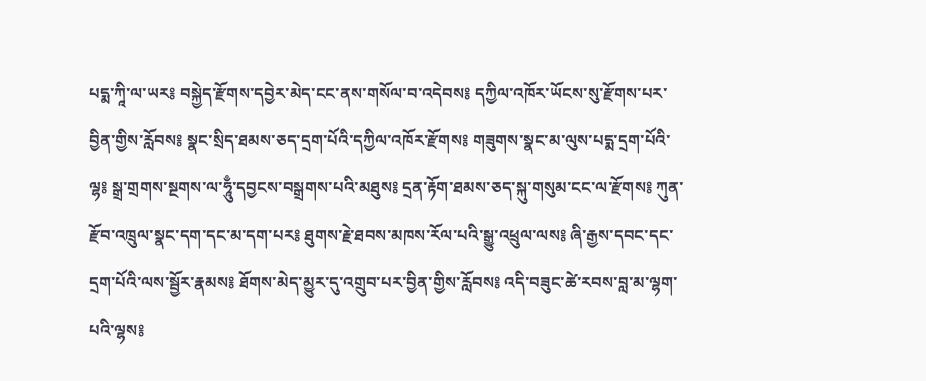པདྨ་ཀཱི་ལ་ཡར༔ བསྐྱེད་རྫོགས་དབྱེར་མེད་ངང་ནས་གསོལ་བ་འདེབས༔ དཀྱིལ་འཁོར་ཡོངས་སུ་རྫོགས་པར་བྱིན་གྱིས་རློབས༔ སྣང་སྲིད་ཐམས་ཅད་དྲག་པོའི་དཀྱིལ་འཁོར་རྫོགས༔ གཟུགས་སྣང་མ་ལུས་པདྨ་དྲག་པོའི་ལྷ༔ སྒྲ་གྲགས་སྔགས་ལ་ཧཱུྃ་དབྱངས་བསྒྲགས་པའི་མཐུས༔ དྲན་རྟོག་ཐམས་ཅད་སྐུ་གསུམ་ངང་ལ་རྫོགས༔ ཀུན་རྫོབ་འཁྲུལ་སྣང་དག་དང་མ་དག་པར༔ ཐུགས་རྗེ་ཐབས་མཁས་རོལ་པའི་སྒྱུ་འཕྲུལ་ལས༔ ཞི་རྒྱས་དབང་དང་དྲག་པོའི་ལས་སྦྱོར་རྣམས༔ ཐོགས་མེད་མྱུར་དུ་འགྲུབ་པར་བྱིན་གྱིས་རློབས༔ འདི་བཟུང་ཚེ་རབས་བླ་མ་ལྷག་པའི་ལྷས༔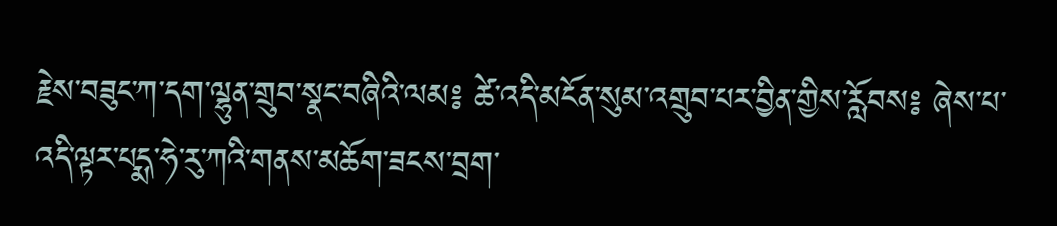རྗེས་བཟུང་ཀ་དག་ལྷུན་གྲུབ་སྣང་བཞིའི་ལམ༔ ཚེ་འདི་མངོན་སུམ་འགྲུབ་པར་བྱིན་གྱིས་རློབས༔ ཞེས་པ་འདི་ལྟར་པདྨ་ཧེ་རུ་ཀའི་གནས་མཆོག་ཟངས་བྲག་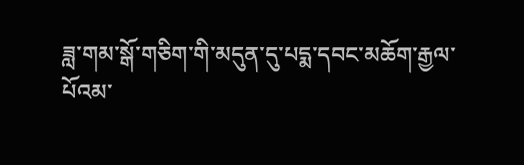ཟླ་གམ་སྒོ་གཅིག་གི་མདུན་དུ་པདྨ་དབང་མཆོག་རྒྱལ་པོའམ་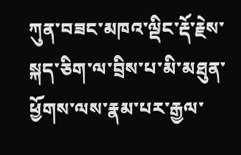ཀུན་བཟང་མཁའ་ལྡིང་རྡོ་རྗེས་སྐད་ཅིག་ལ་བྲིས་པ་མི་མཐུན་ཕྱོགས་ལས་རྣམ་པར་རྒྱལ་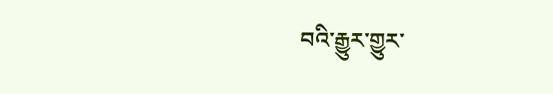བའི་རྒྱུར་གྱུར་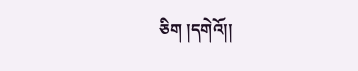ཅིག །དགེའོ།།